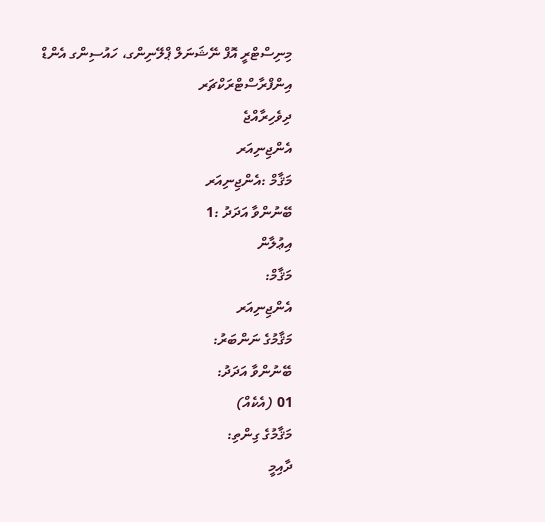މިނިސްޓްރީ އޮފް ނޭޝަނަލް ޕްލޭނިންގ، ހައުސިންގ އެންޑް އިންފްރާސްޓްރަކްޗަރ
ދިވެހިރާއްޖެ
އެންޖިނިއަރ
މަޤާމް :އެންޖިނިއަރ
ބޭނުންވާ އަދަދު :1
އިޢުލާން
މަޤާމް:
އެންޖިނިއަރ
މަޤާމުގެ ނަންބަރު:
ބޭނުންވާ އަދަދު:
01 (އެކެއް)
މަޤާމުގެ ގިންތި:
ދާއިމީ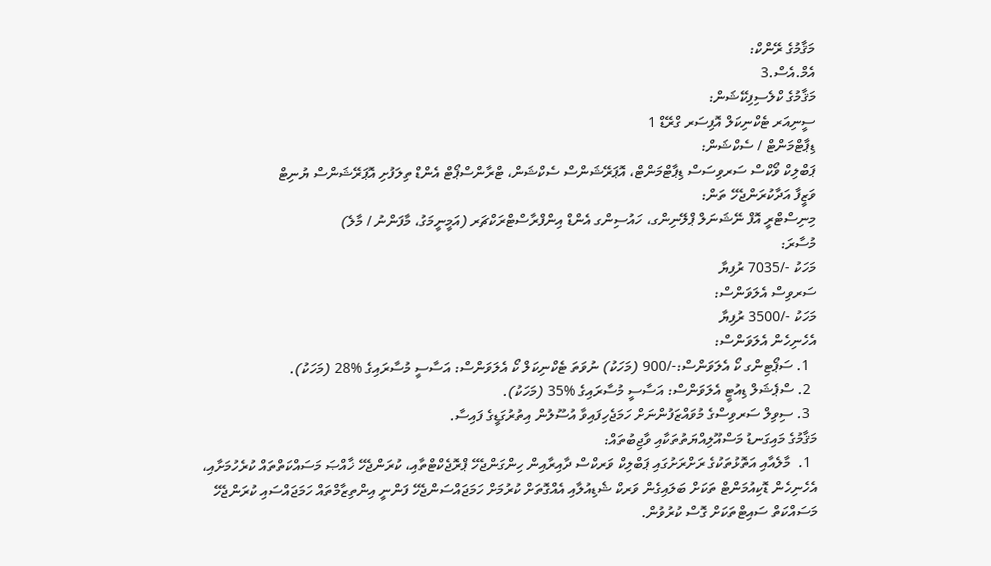މަޤާމުގެ ރޭންކް:
އެމް.އެސް.3
މަޤާމުގެ ކްލެސިފިކޭޝަން:
ސީނިއަރ ޓެކްނިކަލް އޮފިސަރ ގްރޭޑް 1
ޑިޕާޓްމަންޓް / ސެކްޝަން:
ޕަބްލިކް ވޯކްސް ސަރވިސަސް ޑިޕާޓްމަންޓް، އޮޕަރޭޝަންސް ސެކްޝަން، ޓްރާންސްޕޯޓް އެންޑް ތިލަފުށި އޮޕަރޭޝަންސް ޔުނިޓް
ވަޒީފާ އަދާކުރަންޖެހޭ ތަން:
މިނިސްޓްރީ އޮފް ނޭޝަނަލް ޕްލޭނިންގ، ހައުސިންގ އެންޑް އިންފްރާސްޓްރަކްޗަރ (އަމީނީމަގު، މާފަންނު / މާލެ)
މުސާރަ:
މަހަކު -/7035 ރުފިޔާ
ސަރވިސް އެލަވަންސް:
މަހަކު -/3500 ރުފިޔާ
އެހެނިހެން އެލަވަންސް:
  1. ސަޕޯޓިންގ ކޯ އެލަވަންސް:-/900 (މަހަކު) ނުވަތަ ޓެކްނިކަލް ކޯ އެލަވަންސް: އަސާސީ މުސާރައިގެ %28 (މަހަކު).
  2. ސްޕެޝަލް ޑިއުޓީ އެލަވަންސް: އަސާސީ މުސާރައިގެ %35 (މަހަކު).
  3. ސިވިލް ސަރވިސްގެ މުވައްޒަފުންނަށް ހަމަޖެހިފައިވާ އުސޫލުން އިތުރުގަޑީގެ ފައިސާ.
މަޤާމުގެ މައިގަނޑު މަސްއޫލިއްޔަތުތަކާއި ވާޖިބުތައް:
  1.  މާލެއާއި އަތޮޅުތަކުގެ ރަށްރަށުގައި ޕަބްލިކް ވަރކްސް ދާއިރާއިން ހިންގަންޖެހޭ ޕްރޮޖެކްޓްތާއި، ކުރަންޖެހޭ ޚާއްޞަ މަސައްކަތްތައް ކުރެހުމަށާއި، އެހެނިހެން ޑޮކިއުމަންޓް ތަކަށް ބަލައިގެން ވަރކް ޝެޑިއުލާއި އެއްގޮތަށް ކުރުމަށް ހަމަޖައްސަންޖެހޭ ފަންނީ އިންތިޒާމްތައް ހަމަޖައްސައި ކުރަންޖެހޭ މަސައްކަތް ސައިޓްތަކަށް ގޮސް ކުރުވުން.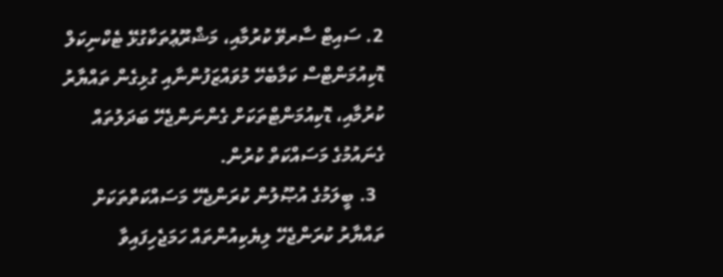2. ސައިޓް ސާރވޭ ކުރުމާއި، މަޝްރޫޢުތަކާގުޅޭ ޓެކްނިކަލް ޑޮކިއުމަންޓްސް ކަމާބެހޭ މުވައްޒަފުންނާއި ގުޅިގެން ތައްޔާރު ކުރުމާއި، ޑޮކިއުމަންޓްތަކަށް ގެންނަންޖެހޭ ބަދަލުތައް ގެނައުމުގެ މަސައްކަތް ކުރުން.
  3. ބީލަމުގެ އުޞޫލުން ކުރަންޖެހޭ މަސައްކަތްތަކަށް ތައްޔާރު ކުރަންޖެހޭ ލިޔެކިއުންތައް ހަމަޖެހިފައިވާ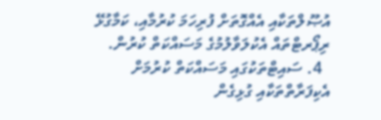އުޞޫލްތަކާއި އެއްގޮތަށް ފުރިހަމަ ކުރުމާއި، ކަމާގުޅޭ ރިޕޯރޓްތައް އެކުލަވާލުމުގެ މަސައްކަތް ކުރުން.
  4. ސައިޓްތަކުގައި މަސައްކަތް ކުރުމަށް އެކިފަރާތްތަކާއި ގުޅިގެން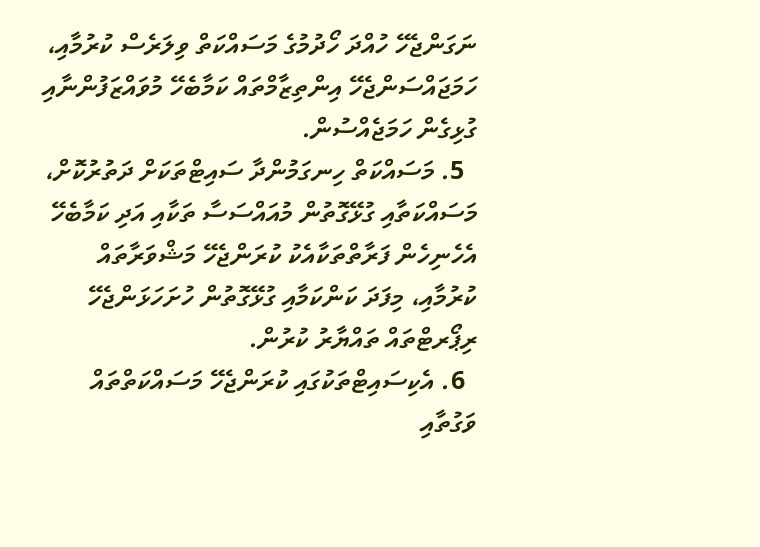ނަގަންޖެހޭ ހުއްދަ ހޯދުމުގެ މަސައްކަތް ވިލަރެސް ކުރުމާއި، ހަމަޖައްސަންޖެހޭ އިންތިޒާމްތައް ކަމާބެހޭ މުވައްޒަފުންނާއި ގުޅިގެން ހަމަޖެއްސުން.
  5. މަސައްކަތް ހިނގަމުންދާ ސައިޓްތަކަށް ދަތުރުކޮށް، މަސައްކަތާއި ގުޅޭގޮތުން މުއައްސަސާ ތަކާއި އަދި ކަމާބެހޭ އެހެނިހެން ފަރާތްތަކާއެކު ކުރަންޖެހޭ މަޝްވަރާތައް ކުރުމާއި، މިފަދަ ކަންކަމާއި ގުޅޭގޮތުން ހުށަހަޅަންޖެހޭ ރިޕޯރޓްތައް ތައްޔާރު ކުރުން.
  6. އެކިސައިޓްތަކުގައި ކުރަންޖެހޭ މަސައްކަތްތައް ވަގުތާއި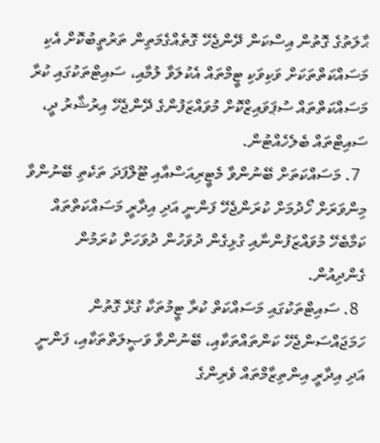ޙާލަތުގެ ގޮތުން އިސްކަން ދޭންޖެހޭ ގޮތެއްގެމަތިން ތަރުތީބުކޮށް އެކި މަސައްކަތްތަކަށް ވަކިވަކި ޓީމްތައް އެކުލަވާ ލުމާއި، ސައިޓްތަކުގައި ކުރާ މަސައްކަތްތައް ސުޕަވައިޒްކޮށް މުވައްޒަފުންގެ ދޭންޖެހޭ އިރުޝާރު ދީ، ސައިޓްތައް ބެލެހެއްޓުން.
  7. މަސައްކަތަށް ބޭނުންވާ މެޓީރިއަސްއާއި ޓޫލްފަދަ ތަކެތި ބޭނުންވާ މިންވަރަށް ހޯދުމަށް ކުރަންޖެހޭ ފަންނީ އަދި އިދާރީ މަސައްކަތްތައް ކަމާބެހޭ މުވައްޒަފުންނާއި ގުޅިގެން ދުވަހުން ދުވަހަށް ކުރަމުން ގެންދިއުން.
  8. ސައިޓްތަކުގައި މަސައްކަތް ކުރާ ޓީމުތަކާ ގުޅޭ ގޮތުން ހަމަޖައްސަންޖެހޭ ކަންތައްތަކާއި، ބޭނުންވާ ވަޞީލަތްތަކާއި، ފަންނީ އަދި އިދާރީ އިންތިޒާމްތައް ވެރިންގެ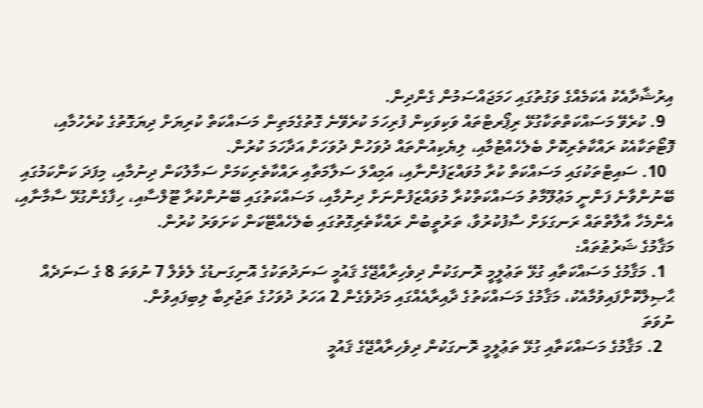އިރުޝާދާއެކު އެކަމެއްގެ ވަގުތުގައި ހަމަޖައްސަމުން ގެންދިން.
  9. ކުރެވޭ މަސައްކަތްތަކާގުޅޭ ރިޕޯރޓްތައް ވަކިވަކިން ފުރިހަމަ ކުރެވޭނެ ގޮތުގެމަތިން މަސައްކަތް ކުރިޔަށް ދިޔަގޮތުގެ ކުރެހުމާއި، ފޮޓޯތަކާއެކު ރައްކާތެރިކޮށް ބެލެހެއްޓުމާއި، ލިޔެކިއުންތައް ދުވަހުން ދުވަހަށް އަދާހަމަ ކުރުން.
  10. ސައިޓްތަކުގައި މަސައްކަތް ކުރާ މުވައްޒަފުންނާއި، އަމިއްލަ ސަލާމަތާއި ރައްކާތެރިކަމަށް ސަމާލުކަން ދިނުމާއި، މިފަދަ ކަންކަމުގައި ބޭނުންވާނެ ފަންނީ މަޢުލޫމާތު މަސައްކަތްކުރާ މުވައްޒަފުންނަށް ދިނުމާއި، މަސައްކަތުގައި ބޭނުންކުރާ ޓޫލްސާއި، ހިފާގެންގުޅޭ ސާމާނާއި، އެންމެހާ އާލާތްތައް ރަނގަޅަށް ސާފުކުރުވާ، ތަރުތީބުން ރައްކާތެރިގޮތުގައި ބެލެހެއްޓޭކަން ކަށަވަރު ކުރުން.
މަޤާމުގެ ޝަރުޠުތައް:
  1. މަޤާމުގެ މަސައްކަތާއި ގުޅޭ ތަޢުލީމީ ރޮނގަކުން ދިވެހިރާއްޖޭގެ ޤައުމީ ސަނަދުތަކުގެ އޮނިގަނޑުގެ ލެވެލް 7 ނުވަތަ 8 ގެ ސަނަދެއް ޙާޞިލްކޮށްފައިވުމާއެކު، މަޤާމުގެ މަސައްކަތުގެ ދާއިރާއެއްގައި މަދުވެގެން 2 އަހަރު ދުވަހުގެ ތަޖުރިބާ ލިބިފައިވުން.
ނުވަތަ
   2. މަޤާމުގެ މަސައްކަތާއި ގުޅޭ ތަޢުލީމީ ރޮނގަކުން ދިވެހިރާއްޖޭގެ ޤައުމީ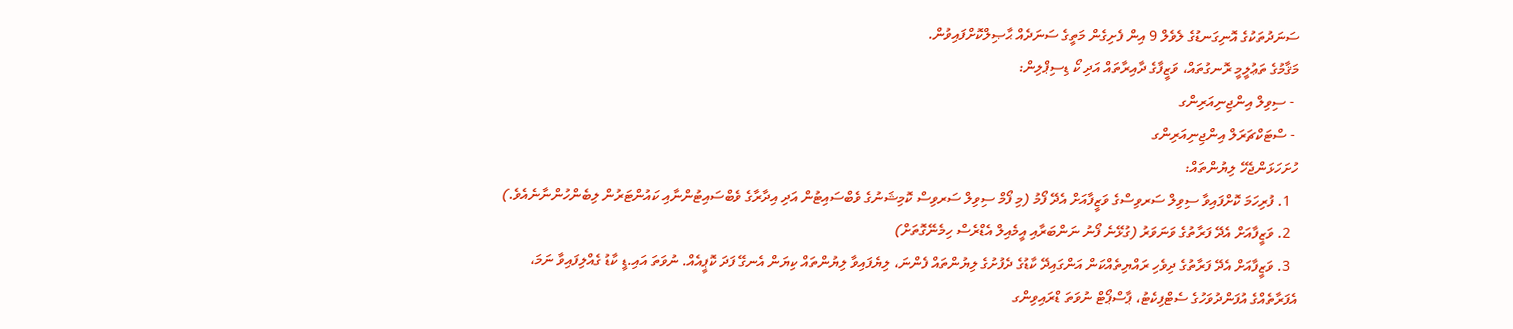ސަނަދުތަކުގެ އޮނިގަނޑުގެ ލެވެލް 9 އިން ފެށިގެން މަތީގެ ސަނަދެއް ޙާޞިލްކޮށްފައިވުން.
މަޤާމުގެ ތަޢުލީމީ ރޮނގުތައް، ވަޒީފާގެ ދާއިރާތައް އަދި ކޯ ޑިސިޕްލިން:
 - ސިވިލް އިންޖިނިއަރިންގ
 - ސްޓަކްޗަރަލް އިންޖިނިއަރިންގ
ހުށަހަޅަންޖެހޭ ލިޔުންތައް:
  1. ފުރިހަމަ ކޮށްފައިވާ ސިވިލް ސަރވިސްގެ ވަޒީފާއަށް އެދޭ ފޯމު (މި ފޯމް ސިވިލް ސަރވިސް ކޮމިޝަނުގެ ވެބްސައިޓުން އަދި އިދާރާގެ ވެބްސައިޓުންނާއި ކައުންޓަރުން ލިބެންހުންނާނެއެވެ.)
  2. ވަޒީފާއަށް އެދޭ ފަރާތުގެ ވަނަވަރު (ގުޅޭނެ ފޯނު ނަންބަރާއި އީމެއިލް އެޑްރެސް ހިމެނޭގޮތަށް)
  3. ވަޒީފާއަށް އެދޭ ފަރާތުގެ ދިވެހި ރައްޔިތެއްކަން އަންގައިދޭ ކާޑުގެ ދެފުށުގެ ލިޔުންތައް ފެންނަ، ލިޔެފައިވާ ލިޔުންތައް ކިޔަން އެނގޭ ފަދަ ކޮޕީއެއް. ނުވަތަ އައި.ޑީ ކާޑު ގެއްލިފައިވާ ނަމަ، އެފަރާތެއްގެ އުފަންދުވަހުގެ ސެޓްފިކެޓު، ޕާސްޕޯޓް ނުވަތަ ޑްރައިވިންގ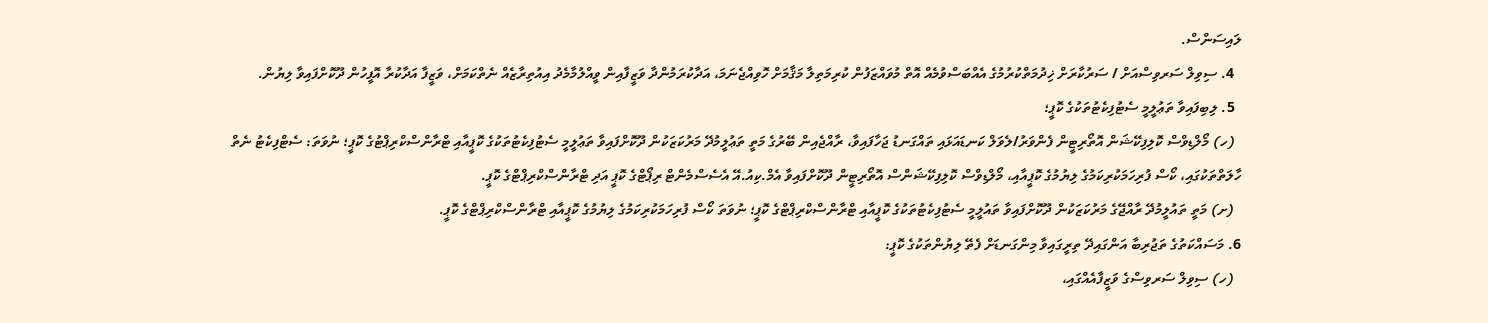ލައިސަންސް.
  4. ސިވިލް ސަރވިސްއަށް / ސަރުކާރަށް ޚިދުމަތްކުރުމުގެ އެއްބަސްވުމެއް އޮތް މުވައްޒަފުން ކުރިމަތިލާ މަޤާމަށް ހޮވިއްޖެނަމަ، އަދާކުރަމުންދާ ވަޒީފާއިން ވީއްލުމާމެދު އިއުތިރާޒެއް ނެތްކަމަށް، ވަޒީފާ އަދާކުރާ އޮފީހުން ދޫކޮށްފައިވާ ލިޔުން.
  5. ލިބިފައިވާ ތަޢުލީމީ ސެޓުފިކެޓުތަކުގެ ކޮޕީ؛
  (ހ) މޯލްޑިވްސް ކޮލިފިކޭޝަން އޮތޯރިޓީން ފެންވަރު/ލެވަލް ކަނޑައަޅައި ތައްގަނޑު ޖަހާފައިވާ، ރާއްޖެއިން ބޭރުގެ މަތީ ތަޢުލީމުދޭ މަރުކަޒަކުން ދޫކޮށްފައިވާ ތަޢުލީމީ ސެޓުފިކެޓުތަކުގެ ކޮޕީއާއި ޓްރާންސްކްރިޕްޓުގެ ކޮޕީ؛ ނުވަތަ: ސެޓްފިކެޓު ނެތް ހާލަތްތަކުގައި، ކޯސް ފުރިހަމަކުރިކަމުގެ ލިޔުމުގެ ކޮޕީއާއި، މޯލްޑިވްސް ކޮލިފިކޭޝަންސް އޮތޯރިޓީން ދޫކޮށްފައިވާ އެމް.ކިއު.އޭ އެސެސްމެންޓް ރިޕޯޓްގެ ކޮޕީ އަދި ޓްރާންސްކްރިޕްޓްގެ ކޮޕީ.
  (ށ) މަތީ ތައުލީމުދޭ ރާއްޖޭގެ މަރުކަޒަކުން ދޫކޮށްފައިވާ ތައުލީމީ ސެޓުފިކެޓުތަކުގެ ކޮޕީއާއި ޓްރާންސްކްރިޕްޓްގެ ކޮޕީ؛ ނުވަތަ ކޯސް ފުރިހަމަކުރިކަމުގެ ލިޔުމުގެ ކޮޕީއާއި ޓްރާންސްކްރިޕްޓްގެ ކޮޕީ.
6. މަސައްކަތުގެ ތަޖުރިބާ އަންގައިދޭ ތިރީގައިވާ މިންގަނޑަށް ފެތޭ ލިޔުންތަކުގެ ކޮޕީ:
  (ހ) ސިވިލް ސަރވިސްގެ ވަޒީފާއެއްގައި،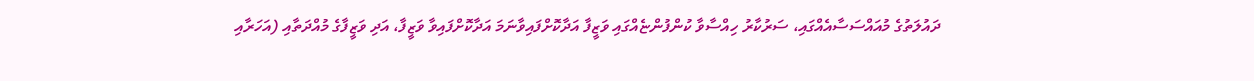ދައުލަތުގެ މުއައްސަސާއެއްގައި، ސަރުކާރު ހިއްސާވާ ކުންފުންޏެއްގައި ވަޒީފާ އަދާކޮށްފައިވާނަމަ އަދާކޮށްފައިވާ ވަޒީފާ، އަދި ވަޒީފާގެ މުއްދަތާއި (އަހަރާއި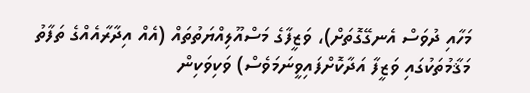މަހާއި ދުވަސް އެނގޭގޮތަށް)، ވަޒީފާގެ މަސްއޫލިއްޔަތުތައް (އެއް އިދާރާއެއްގެ ތަފާތު މަޤާމުތަކުގައި ވަޒީފާ އަދާކޮށްފައިވީނަމަވެސް) ވަކިވަކިން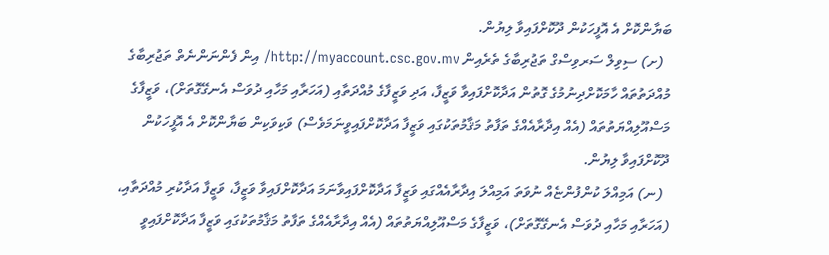ބަޔާންކޮށް އެ އޮފީހަކުން ދޫކޮށްފައިވާ ލިޔުން.
  (ށ) ސިވިލް ސަރވިސްގް ތަޖުރިބާގެ ތެރެއިން http://myaccount.csc.gov.mv/ އިން ފެންނަންނެތް ތަޖުރިބާގެ މުއްދަތުތައް ހާމަކޮށްދިނުމުގެ ގޮތުން އަދާކޮށްފައިވާ ވަޒީފާ، އަދި ވަޒީފާގެ މުއްދަތާއި (އަހަރާއި މަހާއި ދުވަސް އެނގޭގޮތަށް)، ވަޒީފާގެ މަސްއޫލިއްޔަތުތައް (އެއް އިދާރާއެއްގެ ތަފާތު މަޤާމުތަކުގައި ވަޒީފާ އަދާކޮށްފައިވީނަމަވެސް) ވަކިވަކިން ބަޔާންކޮށް އެ އޮފީހަކުން ދޫކޮށްފައިވާ ލިޔުން.
  (ނ) އަމިއްލަ ކުންފުންޏެއް ނުވަތަ އަމިއްލަ އިދާރާއެއްގައި ވަޒީފާ އަދާކޮށްފައިވާނަމަ އަދާކޮށްފައިވާ ވަޒީފާ، ވަޒީފާ އަދާކުރި މުއްދަތާއި، (އަހަރާއި މަހާއި ދުވަސް އެނގޭގޮތަށް)، ވަޒީފާގެ މަސްއޫލިއްޔަތުތައް (އެއް އިދާރާއެއްގެ ތަފާތު މަޤާމުތަކުގައި ވަޒީފާ އަދާކޮށްފައިވީ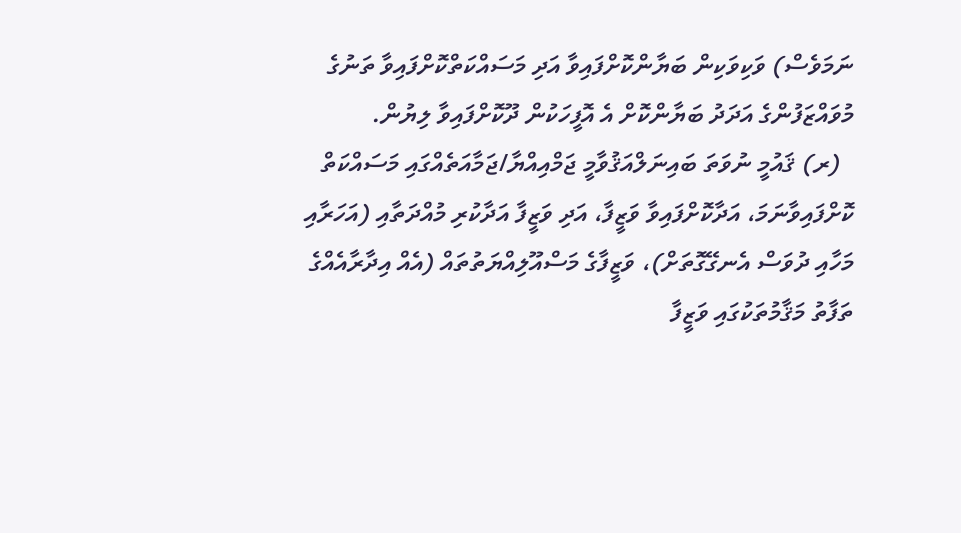ނަމަވެސް) ވަކިވަކިން ބަޔާންކޮށްފައިވާ އަދި މަސައްކަތްކޮށްފައިވާ ތަނުގެ މުވައްޒަފުންގެ އަދަދު ބަޔާންކޮށް އެ އޮފީހަކުން ދޫކޮށްފައިވާ ލިޔުން.
  (ރ) ޤައުމީ ނުވަތަ ބައިނަލްއަޤުވާމީ ޖަމްއިއްޔާ/ޖަމާއަތެއްގައި މަސައްކަތް ކޮށްފައިވާނަމަ، އަދާކޮށްފައިވާ ވަޒީފާ، އަދި ވަޒީފާ އަދާކުރި މުއްދަތާއި (އަހަރާއި މަހާއި ދުވަސް އެނގޭގޮތަށް)، ވަޒީފާގެ މަސްއޫލިއްޔަތުތައް (އެއް އިދާރާއެއްގެ ތަފާތު މަޤާމުތަކުގައި ވަޒީފާ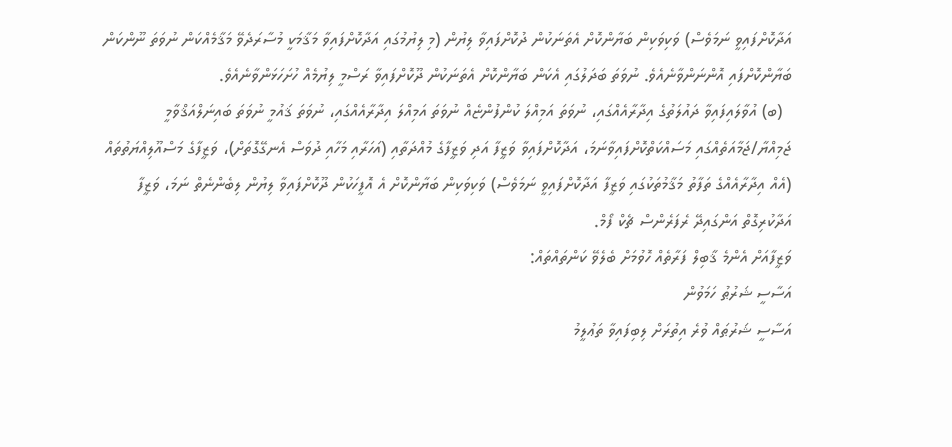އަދާކޮށްފައިވީ ނަމަވެސް) ވަކިވަކިން ބަޔާންކޮށް އެތަނަކުން ދުކޮށްފައިވާ ލިޔުން (މި ލިޔުމުގައި އަދާކޮށްފައިވާ މަޤާމަކީ މުސާރަދެވޭ މަޤާމެއްކަން ނުވަތަ ނޫންކަން ބަޔާންކޮށްފައި އޮންނަންވާނެއެވެ. ނުވަތަ ބަދަލުގައި އެކަން ބަޔާންކޮށް އެތަނަކުން ދޫކޮށްފައިވާ ރަސްމީ ލިޔުމެއް ހުށަހަޅަންވާނެއެވެ.
  (ބ) އުވާލައިފައިވާ ދައުލަތުގެ އިދާރާއެއްގައި، ނުވަތަ އަމިއްލަ ކުންފުންޏެއް ނުވަތަ އަމިއްލަ އިދާރާއެއްގައި، ނުވަތަ ޤައުމީ ނުވަތަ ބައިނަލްއަޤްވާމީ ޖަމިއްޔާ/ޖަމާއަތެއްގައި މަސައްކަތްކޮށްފައިވާނަމަ، އަދާކޮށްފައިވާ ވަޒީފާ އަދި ވަޒީފާގެ މުއްދަތާއި (އަހަރާއި މަހާއި ދުވަސް އެނގޭގޮތަށް)، ވަޒީފާގެ މަސްއޫލިއްޔަތުތައް (އެއް އިދާރާއެއްގެ ތަފާތު މަޤާމުތަކުގައި ވަޒީފާ އަދާކޮށްފައިވީ ނަމަވެސް) ވަކިވަކިން ބަޔާންކޮށް އެ އޮފީހަކުން ދޫކޮށްފައިވާ ލިޔުން ލިބެންނެތް ނަމަ، ވަޒީފާ އަދާކުރިގޮތް އަންގައިދޭ ރެފަރެންސް ޗެކް ފޯމް.
ވަޒީފާއަށް އެންމެ ޤާބިލް ފަރާތެއް ހޮވުމަށް ބެލެވޭ ކަންތައްތައް:
އަސާސީ ޝަރުޠު ހަމަވުން
އަސާސީ ޝަރުޠައް ވުރެ އިތުރަށް ލިބިފައިވާ ތަޢުލީމު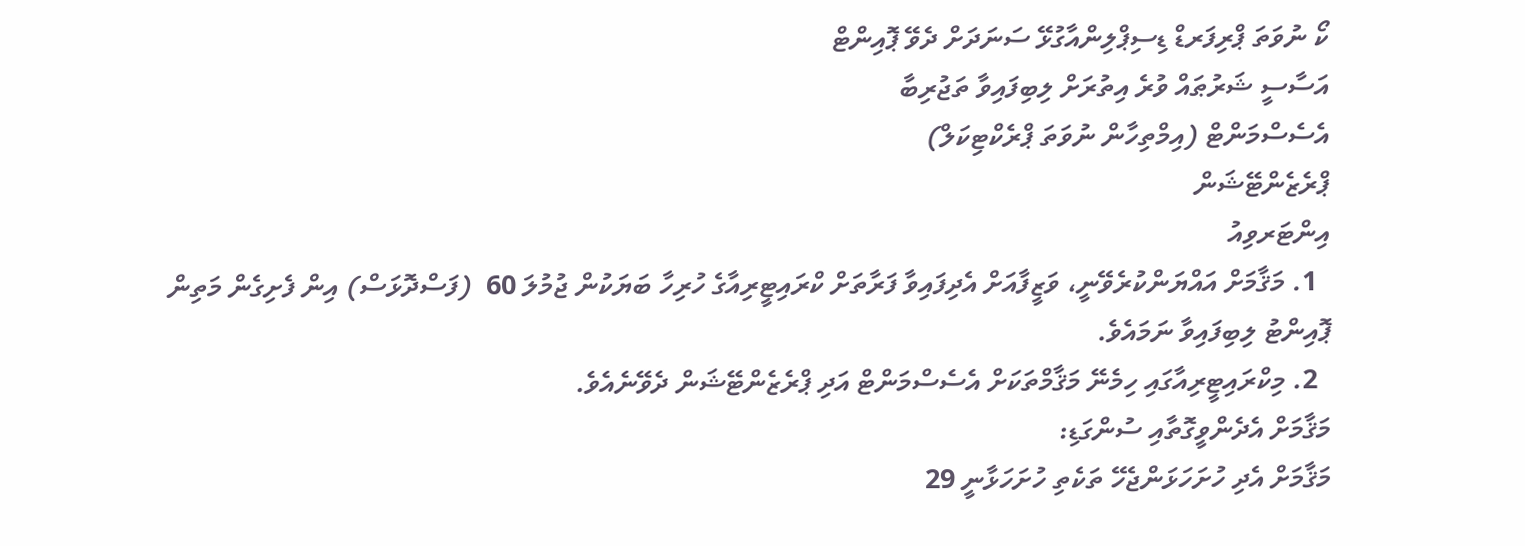ކޯ ނުވަތަ ޕްރިފަރޑް ޑިސިޕްލިންއާގުޅޭ ސަނަދަށް ދެވޭ ޕޮއިންޓް
އަސާސީ ޝަރުޠައް ވުރެ އިތުރަށް ލިބިފައިވާ ތަޖުރިބާ
އެސެސްމަންޓް (އިމްތިހާން ނުވަތަ ޕްރެކްޓިކަލް)
ޕްރެޒެންޓޭޝަން
އިންޓަރވިއު
  1. މަޤާމަށް އައްޔަންކުރެވޭނީ، ވަޒީފާއަށް އެދިފައިވާ ފަރާތަށް ކްރައިޓީރިއާގެ ހުރިހާ ބަޔަކުން ޖުމުލަ 60  (ފަސްދޮޅަސް) އިން ފެށިގެން މަތިން ޕޮއިންޓު ލިބިފައިވާ ނަމައެވެ.
  2. މިކްރައިޓީރިއާގައި ހިމެނޭ މަޤާމްތަކަށް އެސެސްމަންޓް އަދި ޕްރެޒެންޓޭޝަން ދެވޭނެއެވެ.
މަޤާމަށް އެދެންވީގޮތާއި ސުންގަޑި:
މަޤާމަށް އެދި ހުށަހަޅަންޖެހޭ ތަކެތި ހުށަހަޅާނީ 29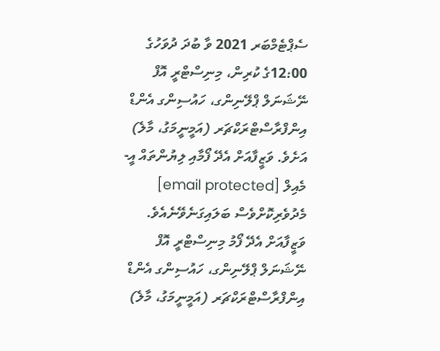ސެޕްޓެމްބަރ 2021 ވާ ބުދަ ދުވަހުގެ 12:00ގެ ކުރިން، މިނިސްޓްރީ އޮފް ނޭޝަނަލް ޕްލޭނިންގ، ހައުސިންގ އެންޑް އިންފްރާސްޓްރަކްޗަރ (އަމީނީމަގު، މާލެ) އަށެވެ. ވަޒީފާއަށް އެދޭ ފޯމާއި ލިޔުންތައް އީ-މެއިލް [email protected] މެދުވެރިކޮށްވެސް ބަލައިގަނެވޭނެއެވެ. ވަޒީފާއަށް އެދޭ ފޯމު މިނިސްޓްރީ އޮފް ނޭޝަނަލް ޕްލޭނިންގ، ހައުސިންގ އެންޑް އިންފްރާސްޓްރަކްޗަރ (އަމީނީމަގު، މާލެ)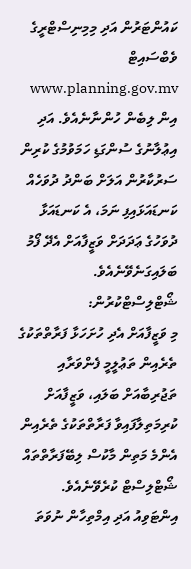ކައުންޓަރުން އަދި މިމިނިސްޓްރީގެ ވެބްސައިޓް www.planning.gov.mv އިން ލިބެން ހުންނާނެއެވެ. އަދި އިޢުލާނުގެ ސުންގަޑި ހަމަވުމުގެ ކުރިން ސަރުކާރުން އަލަށް ބަންދު ދުވަހެއް ކަނޑައަޅައިފި ނަމަ، އެ ކަނޑައަޅާ ދުވަހުގެ ޢަދަދަށް ވަޒީފާއަށް އެދޭ ފޯމު ބަލައިގަނެވޭނެއެވެ.
ޝޯޓްލިސްޓްކުރުން:
މި ވަޒީފާއަށް އެދި ހުށަހަޅާ ފަރާތްތަކުގެ ތެރެއިން ތަޢުލީމީ ފެންވަރާއި ތަޖުރިބާއަށް ބަލައި، ވަޒީފާއަށް ކުރިމަތިލާފައިވާ ފަރާތްތަކުގެ ތެރެއިން އެންމެ މަތިން މާކުސް ލިބޭފަރާތްތައް ޝޯޓްލިސްޓް ކުރެވޭނެއެވެ.
އިންޓަވިއު އަދި އިމްތިހާން ނުވަތަ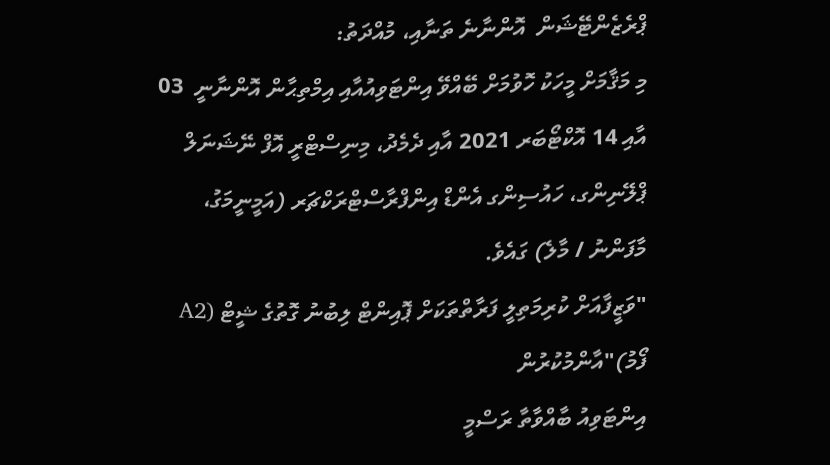ޕްރެޒެންޓޭޝަން  އޮންނާނެ ތަނާއި، މުއްދަތު:
މި މަޤާމަށް މީހަކު ހޮވުމަށް ބޭއްވޭ އިންޓަވިއުއާއި އިމްތިޙާން އޮންނާނީ  03 އާއި 14 އޮކްޓޯބަރ 2021 އާއި ދެމެދު، މިނިސްޓްރީ އޮފް ނޭޝަނަލް ޕްލޭނިންގ، ހައުސިންގ އެންޑް އިންފްރާސްޓްރަކްޗަރ (އަމީނީމަގު، މާފަންނު / މާލެ) ގައެވެ.
"ވަޒީފާއަށް ކުރިމަތިލީ ފަރާތްތަކަށް ޕޮއިންޓް ލިބުނު ގޮތުގެ ޝީޓް (A2 ފޯމު)"އާންމުކުރުން
އިންޓަވިއު ބާއްވާތާ ރަސްމީ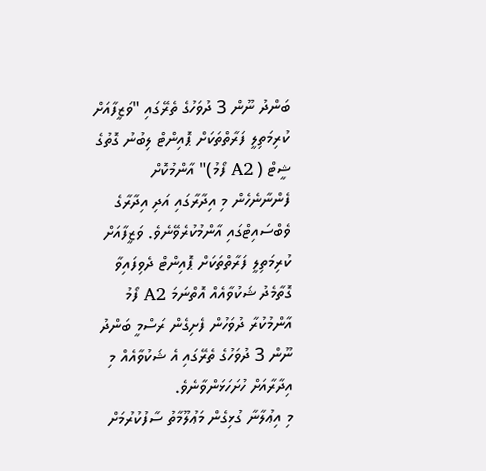ބަންދު ނޫން 3 ދުވަހުގެ ތެރޭގައި "ވަޒީފާއަށް ކުރިމަތިލީ ފަރާތްތަކަށް ޕޮއިންޓް ލިބުނު ގޮތުގެ ޝީޓް ( A2 ފޯމު)" އާންމުކޮށް ފެންނާނެހެން މި އިދާރާގައި އަދި އިދާރާގެ ވެބްސައިޓްގައި އާންމުކުރެވޭނެވެ. ވަޒީފާއަށް ކުރިމަތިލީ ފަރާތްތަކަށް ޕޮއިންޓް ދެވިފައިވާ ގޮތާމެދު ޝަކުވާއެއް އޮތްނަމަ A2 ފޯމު އާންމުކުރާ ދުވަހުން ފެށިގެން ރަސްމީ ބަންދު ނޫން 3 ދުވަހުގެ ތެރޭގައި އެ ޝަކުވާއެއް މި އިދާރާއަށް ހުށަހަޅަންވާނެވެ.
މި އިޢުލާނާ ގުޅިގެން މަޢުލޫމާތު ސާފުކުރުމަށް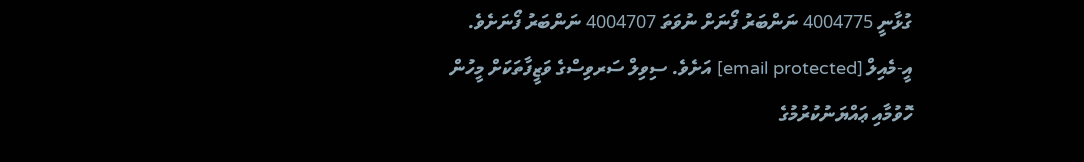ގުޅާނީ 4004775 ނަންބަރު ފޯނަށް ނުވަތަ 4004707 ނަންބަރު ފޯނަށެވެ. އީ-މެއިލް [email protected] އަށެވެ. ސިވިލް ސަރވިސްގެ ވަޒީފާތަކަށް މީހުން ހޮވުމާއި ޢައްޔަނުކުރުމުގެ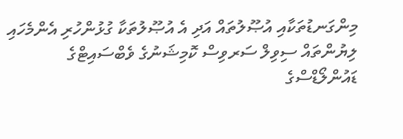މިންގަނޑުތަކާއި އުޞޫލުތައް އަދި އެ އުޞޫލުތަކާ ގުޅުންހުރި އެންމެހައި ލިޔުންތައް ސިވިލް ސަރވިސް ކޮމިޝަނުގެ ވެބްސައިޓްގެ ޑައުންލޯޑްސްގެ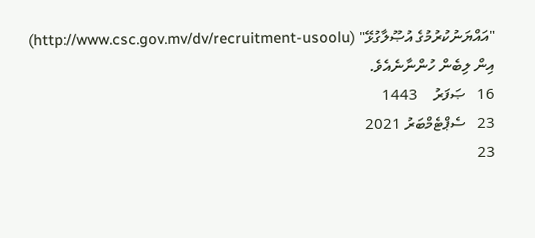"އައްޔަނުކުރުމުގެ އުޞޫލާގުޅޭ" (http://www.csc.gov.mv/dv/recruitment-usoolu) އިން ލިބެން ހުންނާނެއެވެ.
16   ޞަފަރު    1443
23   ސެޕްޓެމްބަރު 2021
23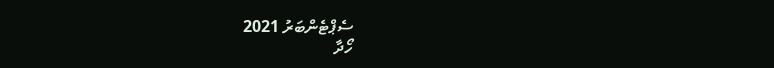ސެޕްޓެންބަރު 2021
ހޯދާ